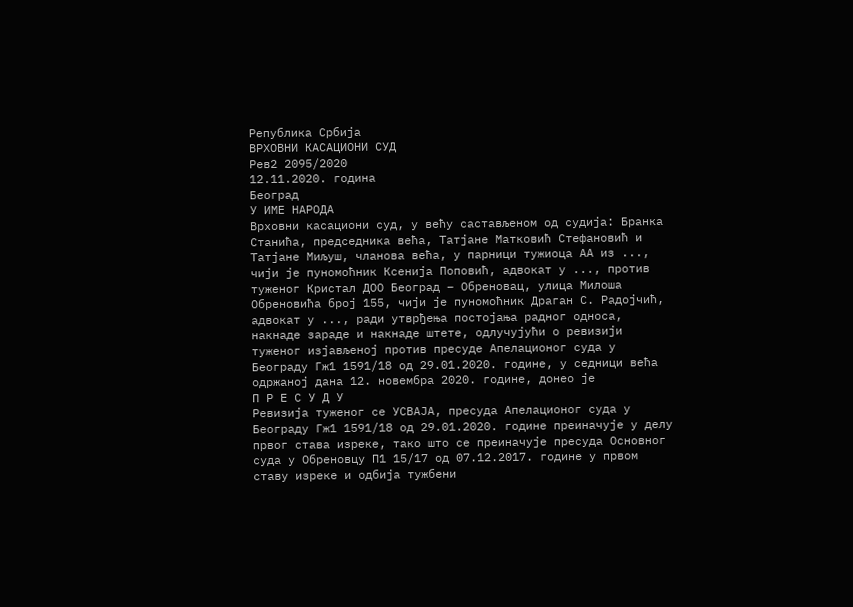Република Србија
ВРХОВНИ КАСАЦИОНИ СУД
Рев2 2095/2020
12.11.2020. година
Београд
У ИМЕ НАРОДА
Врховни касациони суд, у већу састављеном од судија: Бранка Станића, председника већа, Татјане Матковић Стефановић и Татјане Миљуш, чланова већа, у парници тужиоца АА из ..., чији је пуномоћник Ксенија Поповић, адвокат у ..., против туженог Кристал ДОО Београд – Обреновац, улица Милоша Обреновића број 155, чији је пуномоћник Драган С. Радојчић, адвокат у ..., ради утврђења постојања радног односа, накнаде зараде и накнаде штете, одлучујући о ревизији туженог изјављеној против пресуде Апелационог суда у Београду Гж1 1591/18 од 29.01.2020. године, у седници већа одржаној дана 12. новембра 2020. године, донео је
П Р Е С У Д У
Ревизија туженог се УСВАЈА, пресуда Апелационог суда у Београду Гж1 1591/18 од 29.01.2020. године преиначује у делу првог става изреке, тако што се преиначује пресуда Основног суда у Обреновцу П1 15/17 од 07.12.2017. године у првом ставу изреке и одбија тужбени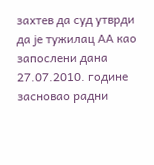захтев да суд утврди да је тужилац АА као запослени дана 27.07.2010. године засновао радни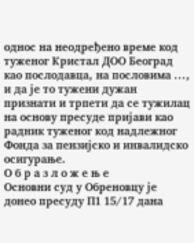однос на неодређено време код туженог Кристал ДОО Београд као послодавца, на пословима ..., и да је то тужени дужан признати и трпети да се тужилац на основу пресуде пријави као радник туженог код надлежног Фонда за пензијско и инвалидско осигурање.
О б р а з л о ж е њ е
Основни суд у Обреновцу је донео пресуду П1 15/17 дана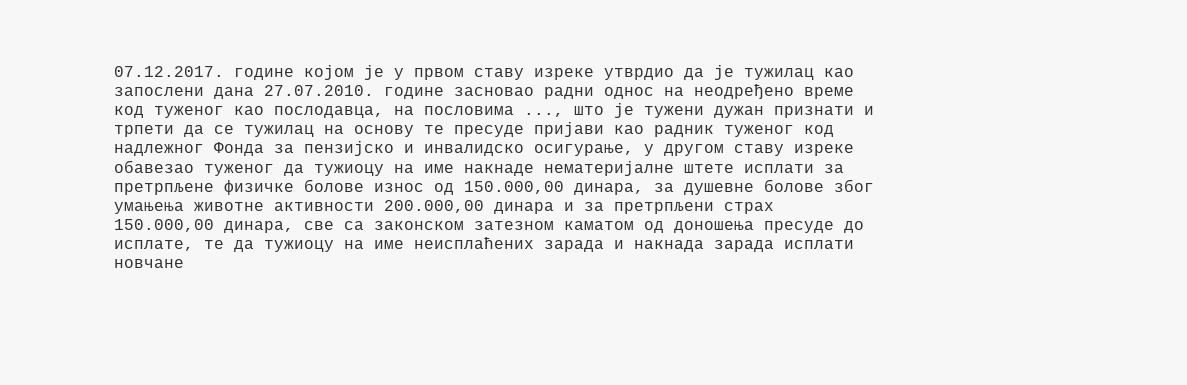07.12.2017. године којом је у првом ставу изреке утврдио да је тужилац као запослени дана 27.07.2010. године засновао радни однос на неодређено време код туженог као послодавца, на пословима ..., што је тужени дужан признати и трпети да се тужилац на основу те пресуде пријави као радник туженог код надлежног Фонда за пензијско и инвалидско осигурање, у другом ставу изреке обавезао туженог да тужиоцу на име накнаде нематеријалне штете исплати за претрпљене физичке болове износ од 150.000,00 динара, за душевне болове због умањења животне активности 200.000,00 динара и за претрпљени страх 150.000,00 динара, све са законском затезном каматом од доношења пресуде до исплате, те да тужиоцу на име неисплаћених зарада и накнада зарада исплати новчане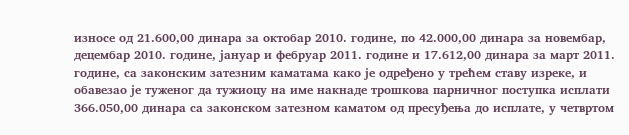износе од 21.600,00 динара за октобар 2010. године, по 42.000,00 динара за новембар, децембар 2010. године, јануар и фебруар 2011. године и 17.612,00 динара за март 2011. године, са законским затезним каматама како је одређено у трећем ставу изреке, и обавезао је туженог да тужиоцу на име накнаде трошкова парничног поступка исплати 366.050,00 динара са законском затезном каматом од пресуђења до исплате, у четвртом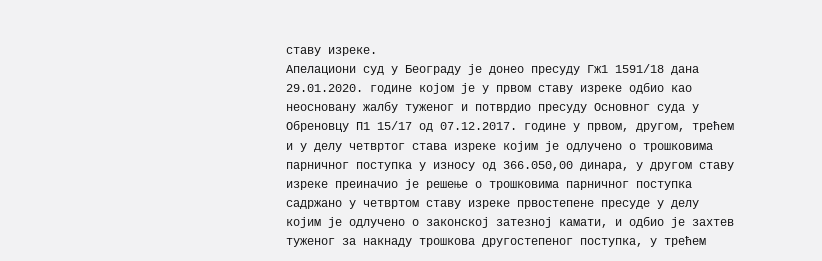ставу изреке.
Апелациони суд у Београду је донео пресуду Гж1 1591/18 дана 29.01.2020. године којом је у првом ставу изреке одбио као неосновану жалбу туженог и потврдио пресуду Основног суда у Обреновцу П1 15/17 од 07.12.2017. године у првом, другом, трећем и у делу четвртог става изреке којим је одлучено о трошковима парничног поступка у износу од 366.050,00 динара, у другом ставу изреке преиначио је решење о трошковима парничног поступка садржано у четвртом ставу изреке првостепене пресуде у делу којим је одлучено о законској затезној камати, и одбио је захтев туженог за накнаду трошкова другостепеног поступка, у трећем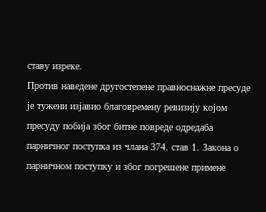ставу изреке.
Против наведене другостепене правноснажне пресуде је тужени изјавио благовремену ревизију којом пресуду побија због битне повреде одредаба парничног поступка из члана 374. став 1. Закона о парничном поступку и због погрешене примене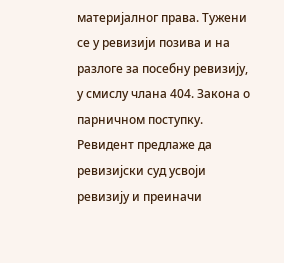материјалног права. Тужени се у ревизији позива и на разлоге за посебну ревизију, у смислу члана 404. Закона о парничном поступку.
Ревидент предлаже да ревизијски суд усвоји ревизију и преиначи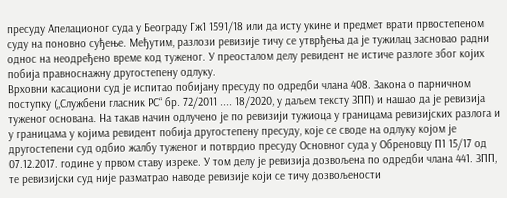пресуду Апелационог суда у Београду Гж1 1591/18 или да исту укине и предмет врати првостепеном суду на поновно суђење. Међутим, разлози ревизије тичу се утврђења да је тужилац засновао радни однос на неодређено време код туженог. У преосталом делу ревидент не истиче разлоге због којих побија правноснажну другостепену одлуку.
Врховни касациони суд је испитао побијану пресуду по одредби члана 408. Закона о парничном поступку („Службени гласник РС“ бр. 72/2011 .... 18/2020, у даљем тексту ЗПП) и нашао да је ревизија туженог основана. На такав начин одлучено је по ревизији тужиоца у границама ревизијских разлога и у границама у којима ревидент побија другостепену пресуду, које се своде на одлуку којом је другостепени суд одбио жалбу туженог и потврдио пресуду Основног суда у Обреновцу П1 15/17 од 07.12.2017. године у првом ставу изреке. У том делу је ревизија дозвољена по одредби члана 441. ЗПП, те ревизијски суд није разматрао наводе ревизије који се тичу дозвољености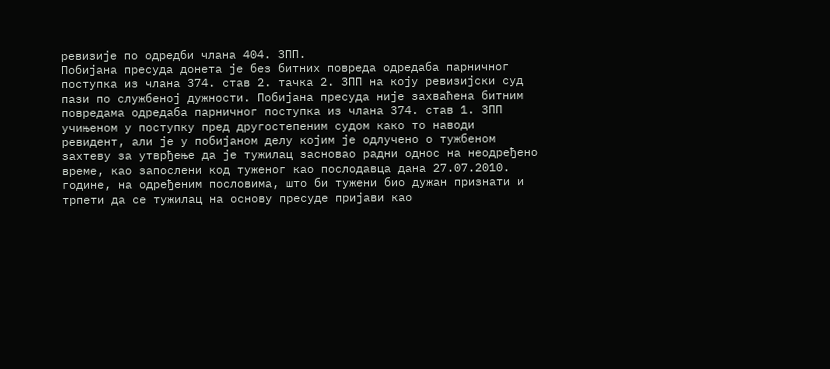ревизије по одредби члана 404. ЗПП.
Побијана пресуда донета је без битних повреда одредаба парничног поступка из члана 374. став 2. тачка 2. ЗПП на коју ревизијски суд пази по службеној дужности. Побијана пресуда није захваћена битним повредама одредаба парничног поступка из члана 374. став 1. ЗПП учињеном у поступку пред другостепеним судом како то наводи ревидент, али је у побијаном делу којим је одлучено о тужбеном захтеву за утврђење да је тужилац засновао радни однос на неодређено време, као запослени код туженог као послодавца дана 27.07.2010. године, на одређеним пословима, што би тужени био дужан признати и трпети да се тужилац на основу пресуде пријави као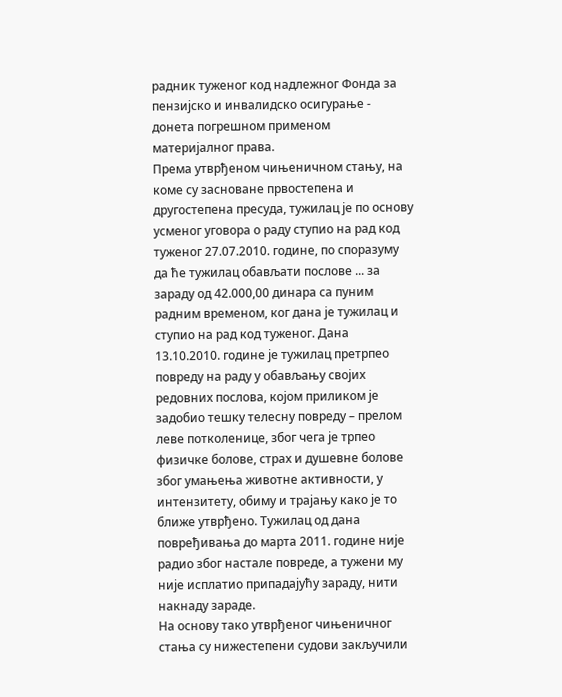радник туженог код надлежног Фонда за пензијско и инвалидско осигурање - донета погрешном применом материјалног права.
Према утврђеном чињеничном стању, на коме су засноване првостепена и другостепена пресуда, тужилац је по основу усменог уговора о раду ступио на рад код туженог 27.07.2010. године, по споразуму да ће тужилац обављати послове ... за зараду од 42.000,00 динара са пуним радним временом, ког дана је тужилац и ступио на рад код туженог. Дана 13.10.2010. године је тужилац претрпео повреду на раду у обављању својих редовних послова, којом приликом је задобио тешку телесну повреду – прелом леве потколенице, због чега је трпео физичке болове, страх и душевне болове због умањења животне активности, у интензитету, обиму и трајању како је то ближе утврђено. Тужилац од дана повређивања до марта 2011. године није радио због настале повреде, а тужени му није исплатио припадајућу зараду, нити накнаду зараде.
На основу тако утврђеног чињеничног стања су нижестепени судови закључили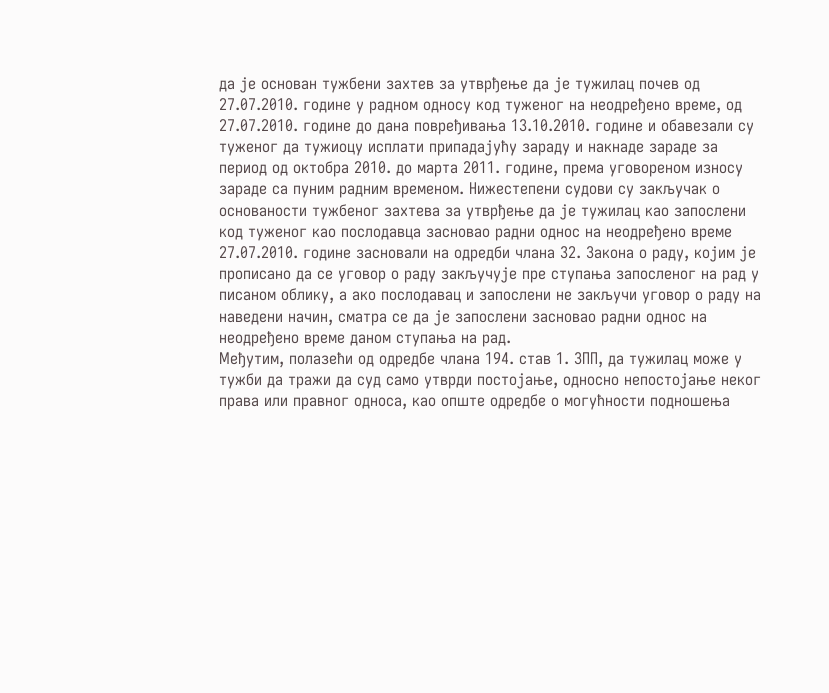да је основан тужбени захтев за утврђење да је тужилац почев од 27.07.2010. године у радном односу код туженог на неодређено време, од 27.07.2010. године до дана повређивања 13.10.2010. године и обавезали су туженог да тужиоцу исплати припадајућу зараду и накнаде зараде за период од октобра 2010. до марта 2011. године, према уговореном износу зараде са пуним радним временом. Нижестепени судови су закључак о основаности тужбеног захтева за утврђење да је тужилац као запослени код туженог као послодавца засновао радни однос на неодређено време 27.07.2010. године засновали на одредби члана 32. Закона о раду, којим је прописано да се уговор о раду закључује пре ступања запосленог на рад у писаном облику, а ако послодавац и запослени не закључи уговор о раду на наведени начин, сматра се да је запослени засновао радни однос на неодређено време даном ступања на рад.
Међутим, полазећи од одредбе члана 194. став 1. ЗПП, да тужилац може у тужби да тражи да суд само утврди постојање, односно непостојање неког права или правног односа, као опште одредбe о могућности подношења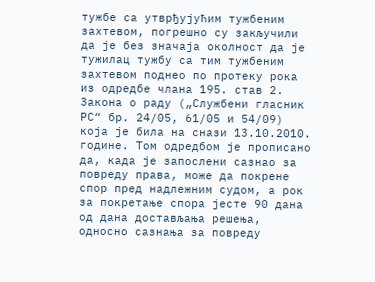тужбе са утврђујућим тужбеним захтевом, погрешно су закључили да је без значаја околност да је тужилац тужбу са тим тужбеним захтевом поднео по протеку рока из одредбе члана 195. став 2. Закона о раду („Службени гласник РС“ бр. 24/05, 61/05 и 54/09) која је била на снази 13.10.2010. године. Том одредбом је прописано да, када је запослени сазнао за повреду права, може да покрене спор пред надлежним судом, а рок за покретање спора јесте 90 дана од дана достављања решења, односно сазнања за повреду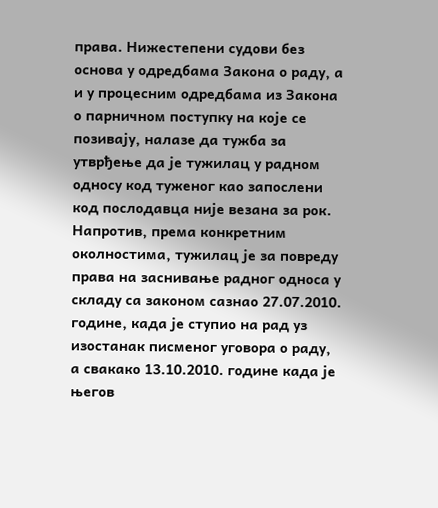права. Нижестепени судови без основа у одредбама Закона о раду, а и у процесним одредбама из Закона о парничном поступку на које се позивају, налазе да тужба за утврђење да је тужилац у радном односу код туженог као запослени код послодавца није везана за рок. Напротив, према конкретним околностима, тужилац је за повреду права на заснивање радног односа у складу са законом сазнао 27.07.2010. године, када је ступио на рад уз изостанак писменог уговора о раду, а свакако 13.10.2010. године када је његов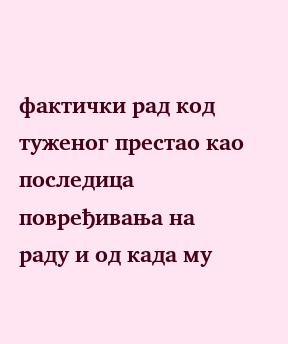фактички рад код туженог престао као последица повређивања на раду и од када му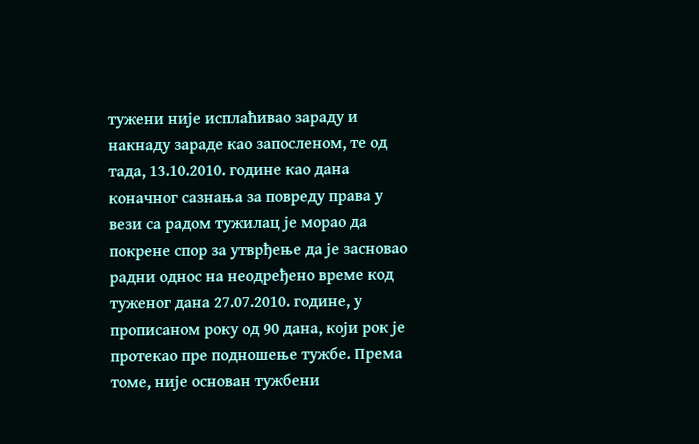тужени није исплаћивао зараду и накнаду зараде као запосленом, те од тада, 13.10.2010. године као дана коначног сазнања за повреду права у вези са радом тужилац је морао да покрене спор за утврђење да је засновао радни однос на неодређено време код туженог дана 27.07.2010. године, у прописаном року од 90 дана, који рок је протекао пре подношење тужбе. Према томе, није основан тужбени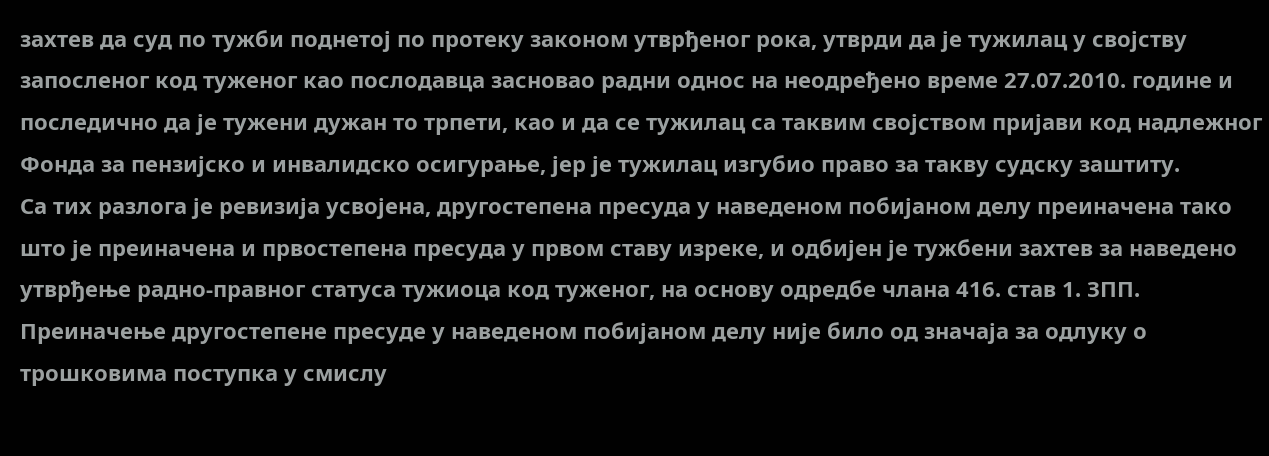захтев да суд по тужби поднетој по протеку законом утврђеног рока, утврди да је тужилац у својству запосленог код туженог као послодавца засновао радни однос на неодређено време 27.07.2010. године и последично да је тужени дужан то трпети, као и да се тужилац са таквим својством пријави код надлежног Фонда за пензијско и инвалидско осигурање, јер је тужилац изгубио право за такву судску заштиту.
Са тих разлога је ревизија усвојена, другостепена пресуда у наведеном побијаном делу преиначена тако што је преиначена и првостепена пресуда у првом ставу изреке, и одбијен је тужбени захтев за наведено утврђење радно-правног статуса тужиоца код туженог, на основу одредбе члана 416. став 1. ЗПП.
Преиначење другостепене пресуде у наведеном побијаном делу није било од значаја за одлуку о трошковима поступка у смислу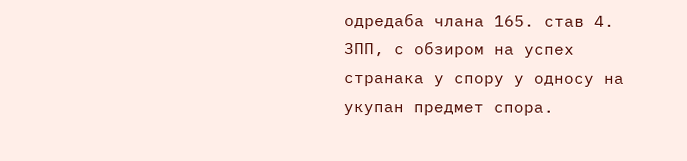одредаба члана 165. став 4. ЗПП, с обзиром на успех странака у спору у односу на укупан предмет спора.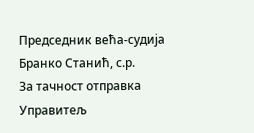Председник већа-судија
Бранко Станић, с.р.
За тачност отправка
Управитељ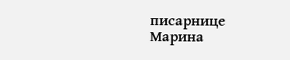писарнице
Марина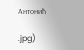Антонић

.jpg)